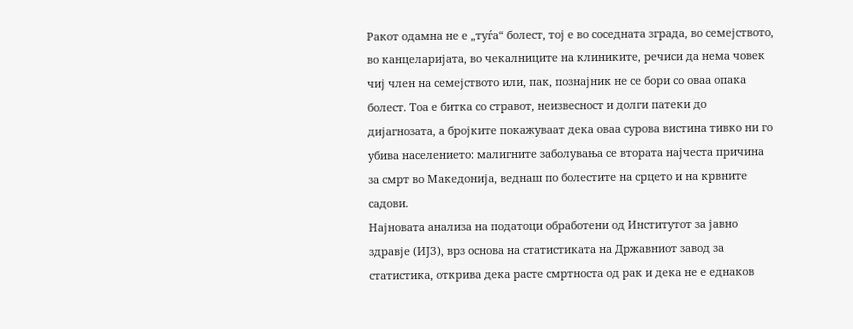Ракот одамна не е „туѓа“ болест, тој е во соседната зграда, во семејството, во канцеларијата, во чекалниците на клиниките, речиси да нема човек чиј член на семејството или, пак, познајник не се бори со оваа опака болест. Тоа е битка со стравот, неизвесност и долги патеки до дијагнозата, а бројките покажуваат дека оваа сурова вистина тивко ни го убива населението: малигните заболувања се втората најчеста причина за смрт во Македонија, веднаш по болестите на срцето и на крвните садови.
Најновата анализа на податоци обработени од Институтот за јавно здравје (ИЈЗ), врз основа на статистиката на Државниот завод за статистика, открива дека расте смртноста од рак и дека не е еднаков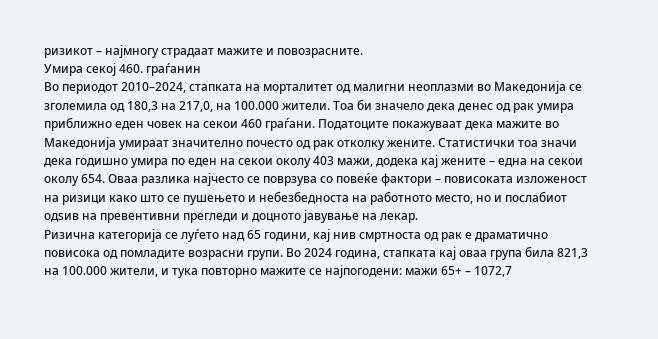ризикот – најмногу страдаат мажите и повозрасните.
Умира секој 460. граѓанин
Во периодот 2010–2024, стапката на морталитет од малигни неоплазми во Македонија се зголемила од 180,3 на 217,0, на 100.000 жители. Тоа би значело дека денес од рак умира приближно еден човек на секои 460 граѓани. Податоците покажуваат дека мажите во Македонија умираат значително почесто од рак отколку жените. Статистички тоа значи дека годишно умира по еден на секои околу 403 мажи, додека кај жените – една на секои околу 654. Оваа разлика најчесто се поврзува со повеќе фактори – повисоката изложеност на ризици како што се пушењето и небезбедноста на работното место, но и послабиот одѕив на превентивни прегледи и доцното јавување на лекар.
Ризична категорија се луѓето над 65 години, кај нив смртноста од рак е драматично повисока од помладите возрасни групи. Во 2024 година, стапката кај оваа група била 821,3 на 100.000 жители, и тука повторно мажите се најпогодени: мажи 65+ – 1072,7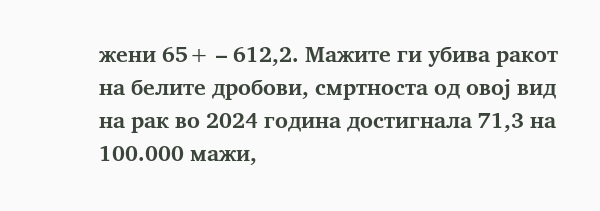жени 65+ – 612,2. Мажите ги убива ракот на белите дробови, смртноста од овој вид на рак во 2024 година достигнала 71,3 на 100.000 мажи,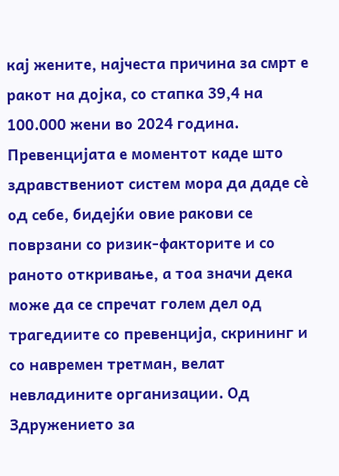кај жените, најчеста причина за смрт е ракот на дојка, со стапка 39,4 на 100.000 жени во 2024 година.
Превенцијата е моментот каде што здравствениот систем мора да даде сè од себе, бидејќи овие ракови се поврзани со ризик-факторите и со раното откривање, а тоа значи дека може да се спречат голем дел од трагедиите со превенција, скрининг и со навремен третман, велат невладините организации. Од Здружението за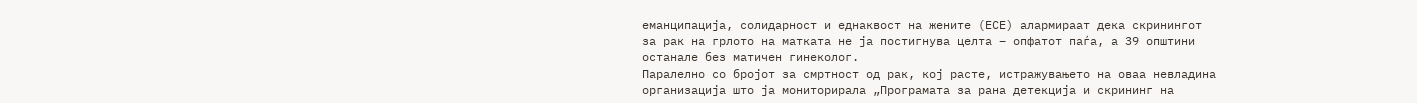еманципација, солидарност и еднаквост на жените (ЕСЕ) алармираат дека скринингот за рак на грлото на матката не ја постигнува целта – опфатот паѓа, а 39 општини останале без матичен гинеколог.
Паралелно со бројот за смртност од рак, кој расте, истражувањето на оваа невладина организација што ја мониторирала „Програмата за рана детекција и скрининг на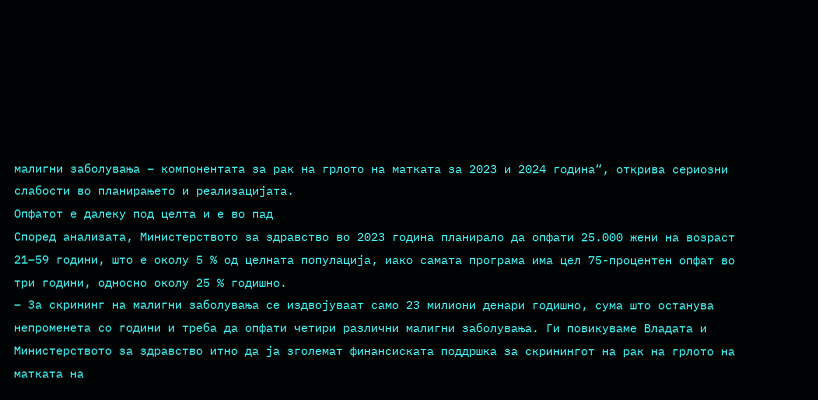малигни заболувања – компонентата за рак на грлото на матката за 2023 и 2024 година“, открива сериозни слабости во планирањето и реализацијата.
Опфатот е далеку под целта и е во пад
Според анализата, Министерството за здравство во 2023 година планирало да опфати 25.000 жени на возраст 21–59 години, што е околу 5 % од целната популација, иако самата програма има цел 75-процентен опфат во три години, односно околу 25 % годишно.
– За скрининг на малигни заболувања се издвојуваат само 23 милиони денари годишно, сума што останува непроменета со години и треба да опфати четири различни малигни заболувања. Ги повикуваме Владата и Министерството за здравство итно да ја зголемат финансиската поддршка за скринингот на рак на грлото на матката на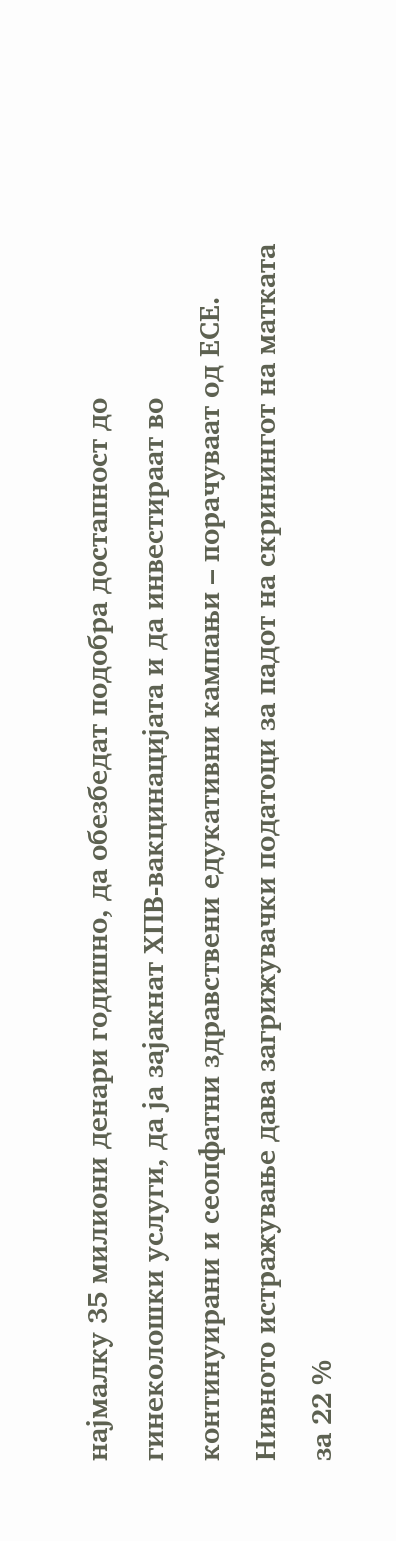најмалку 35 милиони денари годишно, да обезбедат подобра достапност до гинеколошки услуги, да ја зајакнат ХПВ-вакцинацијата и да инвестираат во континуирани и сеопфатни здравствени едукативни кампањи – порачуваат од ЕСЕ.
Нивното истражување дава загрижувачки податоци за падот на скринингот на матката за 22 %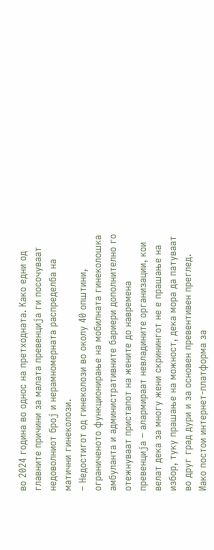во 2024 година во однос на претходната. Како едни од главните причини за малата превенција ги посочуваат недоволниот број и нерамномерната распределба на матични гинеколози.
– Недостигот од гинеколози во околу 40 општини, ограниченото функционирање на мобилната гинеколошка амбуланта и административните бариери дополнително го отежнуваат пристапот на жените до навремена превенција – алармираат невладините организации, кои велат дека за многу жени скринингот не е прашање на избор, туку прашање на можност, дека мора да патуваат во друг град дури и за основен превентивен преглед.
Иако постои интернет-платформа за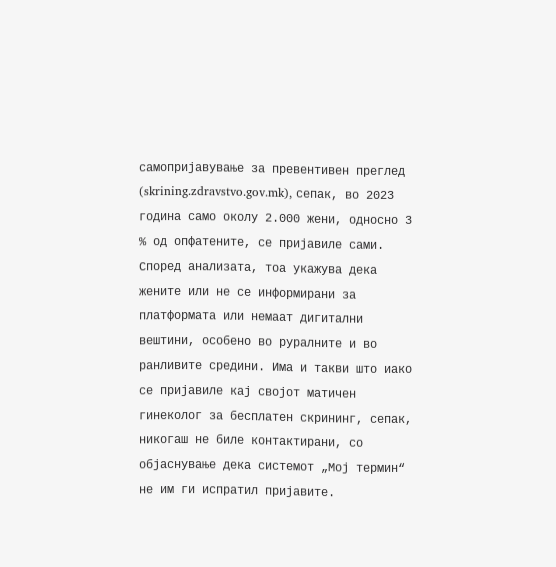самопријавување за превентивен преглед (skrining.zdravstvo.gov.mk), сепак, во 2023 година само околу 2.000 жени, односно 3 % од опфатените, се пријавиле сами. Според анализата, тоа укажува дека жените или не се информирани за платформата или немаат дигитални вештини, особено во руралните и во ранливите средини. Има и такви што иако се пријавиле кај својот матичен гинеколог за бесплатен скрининг, сепак, никогаш не биле контактирани, со објаснување дека системот „Мој термин“ не им ги испратил пријавите.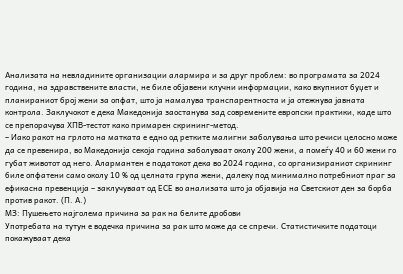Анализата на невладините организации алармира и за друг проблем: во програмата за 2024 година, на здравствените власти, не биле објавени клучни информации, како вкупниот буџет и планираниот број жени за опфат, што ја намалува транспарентноста и ја отежнува јавната контрола. Заклучокот е дека Македонија заостанува зад современите европски практики, каде што се препорачува ХПВ-тестот како примарен скрининг-метод.
– Иако ракот на грлото на матката е едно од ретките малигни заболувања што речиси целосно може да се превенира, во Македонија секоја година заболуваат околу 200 жени, а помеѓу 40 и 60 жени го губат животот од него. Алармантен е податокот дека во 2024 година, со организираниот скрининг биле опфатени само околу 10 % од целната група жени, далеку под минимално потребниот праг за ефикасна превенција – заклучуваат од ЕСЕ во анализата што ја објавија на Светскиот ден за борба против ракот. (П. А.)
МЗ: Пушењето најголема причина за рак на белите дробови
Употребата на тутун е водечка причина за рак што може да се спречи. Статистичките податоци покажуваат дека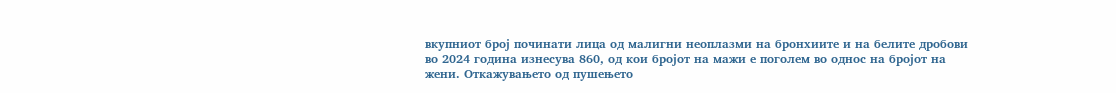вкупниот број починати лица од малигни неоплазми на бронхиите и на белите дробови во 2024 година изнесува 860, од кои бројот на мажи е поголем во однос на бројот на жени. Откажувањето од пушењето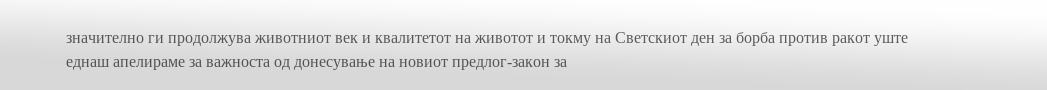значително ги продолжува животниот век и квалитетот на животот и токму на Светскиот ден за борба против ракот уште еднаш апелираме за важноста од донесување на новиот предлог-закон за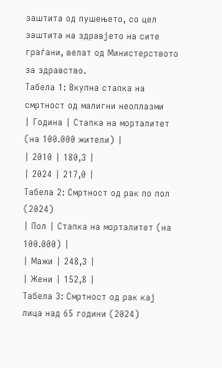заштита од пушењето, со цел заштита на здравјето на сите граѓани, велат од Министерството за здравство.
Табела 1: Вкупна стапка на смртност од малигни неоплазми
| Година | Стапка на морталитет (на 100.000 жители) |
| 2010 | 180,3 |
| 2024 | 217,0 |
Табела 2: Смртност од рак по пол (2024)
| Пол | Стапка на морталитет (на 100.000) |
| Мажи | 248,3 |
| Жени | 152,8 |
Табела 3: Смртност од рак кај лица над 65 години (2024)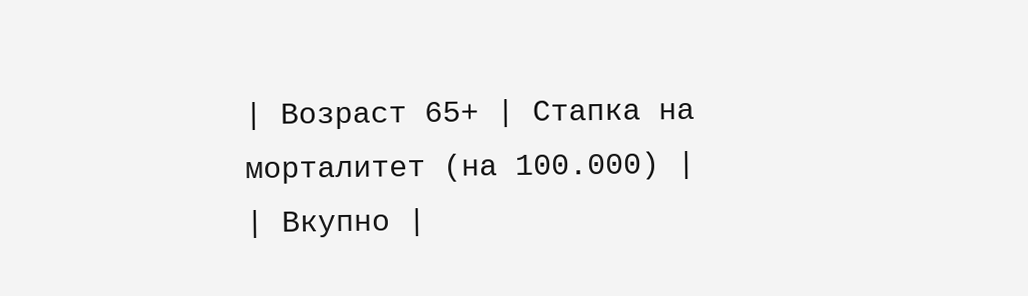| Возраст 65+ | Стапка на морталитет (на 100.000) |
| Вкупно |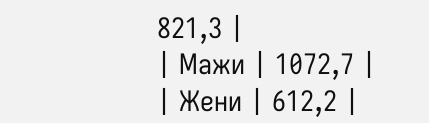821,3 |
| Мажи | 1072,7 |
| Жени | 612,2 |